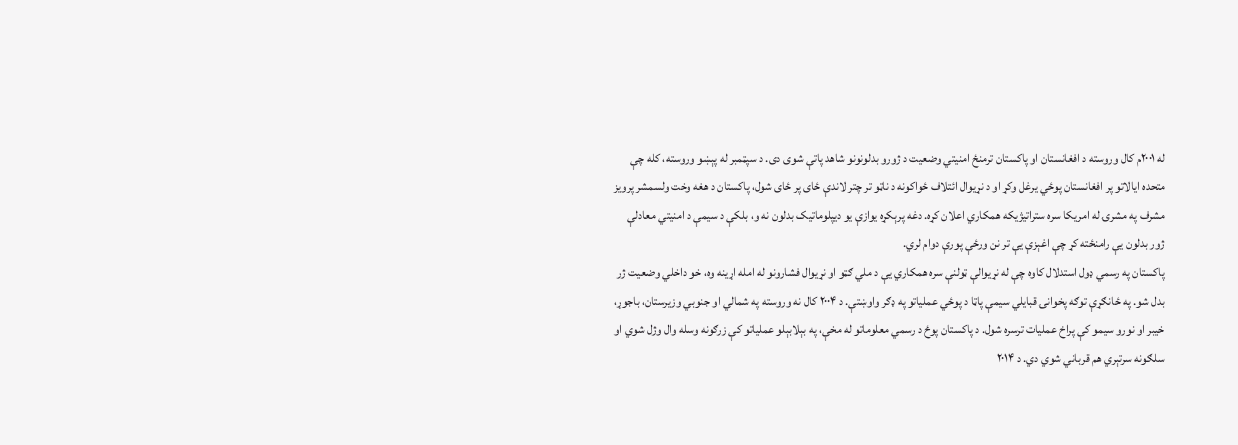له ۲۰۰۱م کال وروسته د افغانستان او پاکستان ترمنځ امنیتي وضعیت د ژورو بدلونونو شاهد پاتې شوی دی. د سپټمبر له پېښو وروسته، کله چې متحده ایالاتو پر افغانستان پوځي یرغل وکړ او د نړیوال ائتلاف ځواکونه د ناټو تر چتر لاندې ځای پر ځای شول، پاکستان د هغه وخت ولسمشر پرویز مشرف په مشرۍ له امریکا سره ستراتیژیکه همکاري اعلان کړه. دغه پرېکړه یوازې یو دیپلوماتیک بدلون نه و، بلکې د سیمې د امنیتي معادلې ژور بدلون یې رامنځته کړ چې اغېزې یې تر نن ورځې پورې دوام لري.
پاکستان په رسمي ډول استدلال کاوه چې له نړیوالې ټولنې سره همکاري یې د ملي ګټو او نړیوال فشارونو له امله اړینه وه، خو داخلي وضعیت ژر بدل شو. په ځانګړې توګه پخوانۍ قبایلي سیمې پاټا د پوځي عملیاتو په ډګر واوښتې. د ۲۰۰۴ کال نه وروسته په شمالي او جنوبي وزیرستان، باجوړ، خیبر او نورو سیمو کې پراخ عملیات ترسره شول. د پاکستان پوځ د رسمي معلوماتو له مخې، په بېلابېلو عملیاتو کې زرګونه وسله وال وژل شوي او سلګونه سرتېري هم قرباني شوي دي. د ۲۰۱۴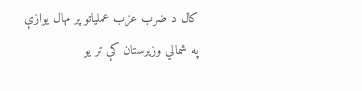کال د ضرب عزب عملیاتو پر مهال یوازې په شمالي وزیرستان کې تر یو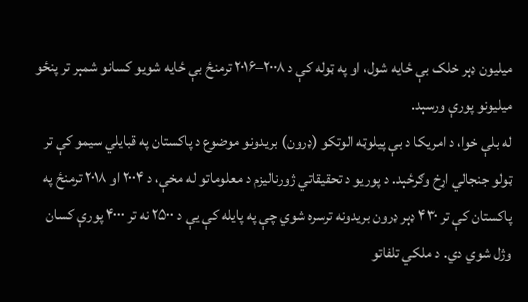میلیون ډېر خلک بې ځایه شول، او په ټوله کې د ۲۰۰۸–۲۰۱۶ ترمنځ بې ځایه شویو کسانو شمېر تر پنځو میلیونو پورې ورسېد.
له بلې خوا، د امریکا د بې پیلوټه الوتکو (ډرون) بریدونو موضوع د پاکستان په قبایلي سیمو کې تر ټولو جنجالي اړخ وګرځېد. د پوریو د تحقیقاتي ژورنالیزم د معلوماتو له مخې، د ۲۰۰۴ او ۲۰۱۸ ترمنځ په پاکستان کې تر ۴۳۰ ډېر ډرون بریدونه ترسره شوي چې په پایله کې یې د ۲۵۰۰ نه تر ۴۰۰۰ پورې کسان وژل شوي دي. د ملکي تلفاتو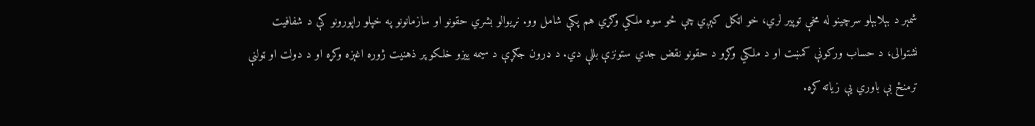شمېر د بېلابېلو سرچینو له مخې توپیر لري، خو اټکل کېږي چې څو سوه ملکي وګړي هم پکې شامل وو. نړیوالو بشري حقونو او سازمانونو په خپلو راپورونو کې د شفافیت نشتوالی، د حساب ورکونې کمښت او د ملکي وګړو د حقونو نقض جدي ستونزې بللې دي. د ډرون جګړې د سیمه ییزو خلکو پر ذهنیت ژوره اغېزه وکړه او د دولت او ټولنې ترمنځ بې باوري یې زیاته کړه.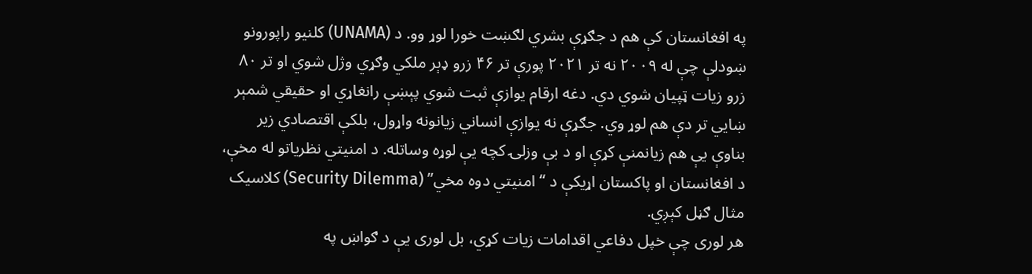په افغانستان کې هم د جګړې بشري لګښت خورا لوړ وو. د (UNAMA) کلنیو راپورونو ښودلې چې له ۲۰۰۹ نه تر ۲۰۲۱ پورې تر ۴۶ زرو ډېر ملکي وګړي وژل شوي او تر ۸۰ زرو زیات ټپیان شوي دي. دغه ارقام یوازې ثبت شوي پېښې رانغاړي او حقیقي شمېر ښايي تر دې هم لوړ وي. جګړې نه یوازې انساني زیانونه واړول، بلکې اقتصادي زیر بناوې یې هم زیانمنې کړې او د بې وزلۍ کچه یې لوړه وساتله. د امنیتي نظریاتو له مخې، د افغانستان او پاکستان اړیکې د “امنیتي دوه مخي” (Security Dilemma) کلاسیک مثال ګڼل کېږي.
هر لوری چې خپل دفاعي اقدامات زیات کړي، بل لوری یې د ګواښ په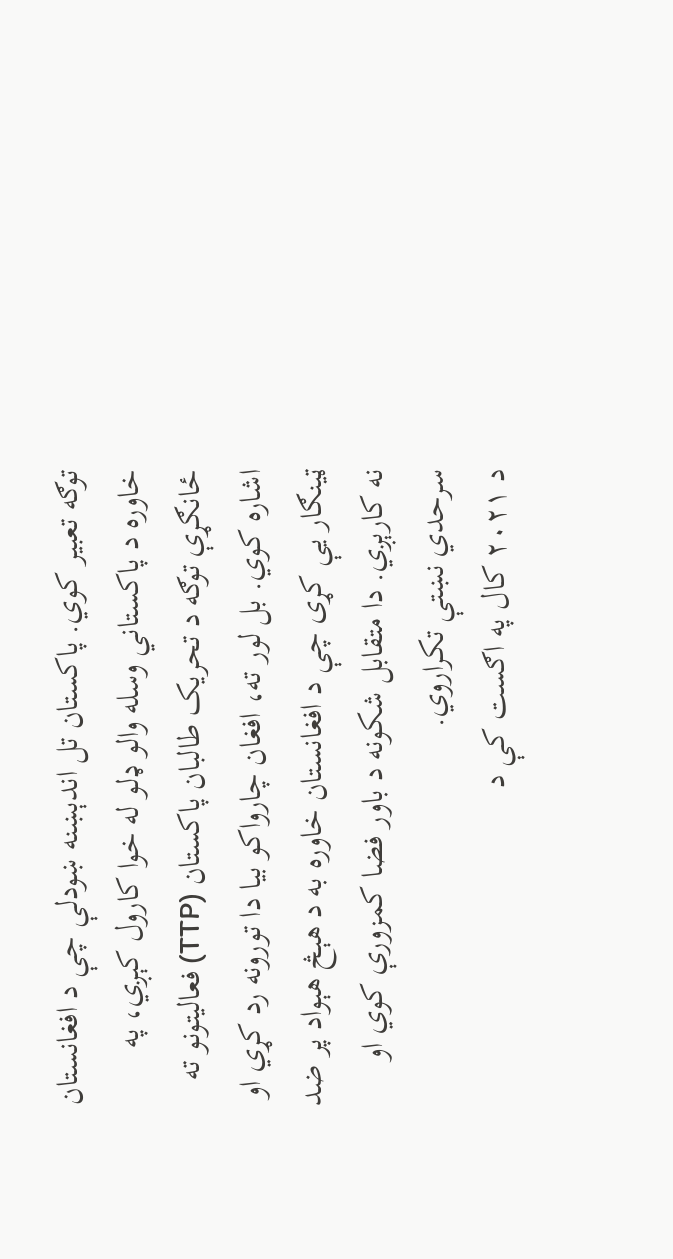توګه تعبیر کوي. پاکستان تل اندېښنه ښودلې چې د افغانستان خاوره د پاکستاني وسله والو ډلو له خوا کارول کېږي، په ځانګړې توګه د تحریک طالبان پاکستان (TTP) فعالیتونو ته اشاره کوي. بل لور ته، افغان چارواکو بیا دا تورونه رد کړي او ټینګار یې کړی چې د افغانستان خاوره به د هېڅ هېواد پر ضد نه کارېږي. دا متقابل شکونه د باور فضا کمزورې کوي او سرحدي نښتې تکراروي.
د ۲۰۲۱ کال په اګست کې د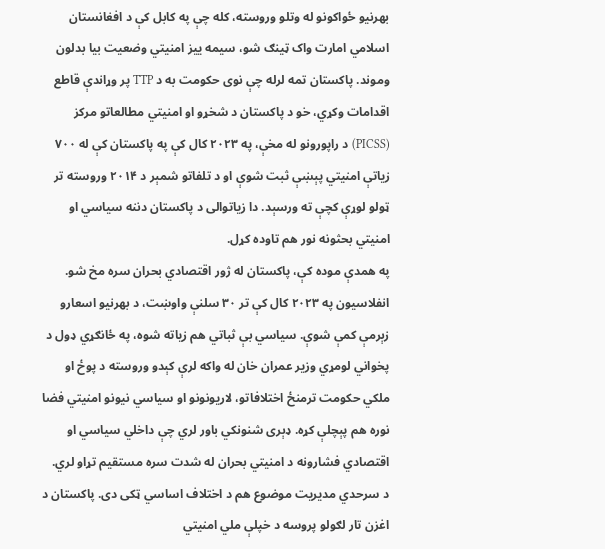بهرنیو ځواکونو له وتلو وروسته، کله چې په کابل کې د افغانستان اسلامي امارت واک ټینګ شو، سیمه ییز امنیتي وضعیت بیا بدلون وموند. پاکستان تمه لرله چې نوی حکومت به د TTP پر وړاندې قاطع اقدامات وکړي، خو د پاکستان د شخړو او امنیتي مطالعاتو مرکز (PICSS) د راپورونو له مخې، په ۲۰۲۳ کال کې په پاکستان کې له ۷۰۰ زیاتې امنیتي پېښې ثبت شوې او د تلفاتو شمېر د ۲۰۱۴ وروسته تر ټولو لوړې کچې ته ورسېد. دا زیاتوالی د پاکستان دننه سیاسي او امنیتي بحثونه نور هم تاوده کړل.
په همدې موده کې، پاکستان له ژور اقتصادي بحران سره مخ شو. انفلاسیون په ۲۰۲۳ کال کې تر ۳۰ سلنې واوښت، د بهرنيو اسعارو زېرمې کمې شوې. سیاسي بې ثباتي هم زیاته شوه، په ځانګړي ډول د پخواني لومړي وزیر عمران خان له واکه لرې کېدو وروسته د پوځ او ملکي حکومت ترمنځ اختلافاتو، لاریونونو او سیاسي نیونو امنیتي فضا نوره هم پېچلې کړه. ډېری شنونکي باور لري چې داخلي سیاسي او اقتصادي فشارونه د امنیتي بحران له شدت سره مستقیم تړاو لري.
د سرحدي مدیریت موضوع هم د اختلاف اساسي ټکی دی. پاکستان د اغزن تار لګولو پروسه د خپلې ملي امنیتي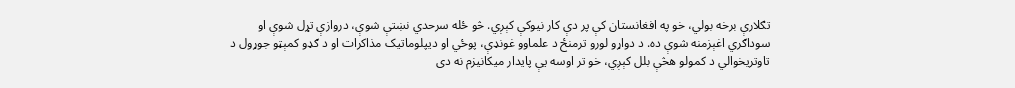تګلارې برخه بولي، خو په افغانستان کې پر دې کار نیوکې کېږي. څو ځله سرحدي نښتې شوې، دروازې تړل شوې او سوداګري اغېزمنه شوې ده. د دواړو لورو ترمنځ د علماوو غونډې، پوځي او دیپلوماتیک مذاکرات او د ګډو کمېټو جوړول د تاوتریخوالي د کمولو هڅې بلل کېږي، خو تر اوسه یې پایدار میکانیزم نه دی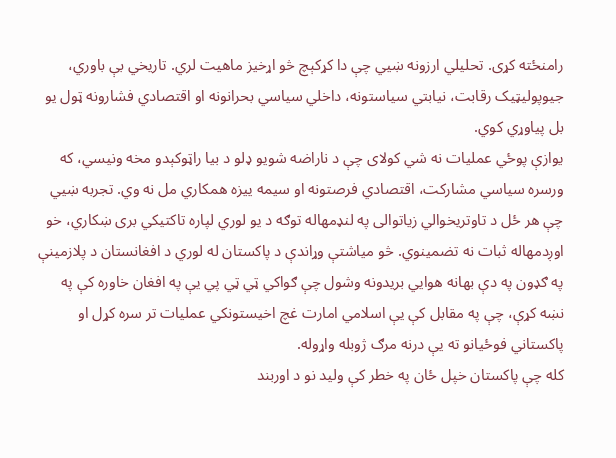رامنځته کړی. تحلیلي ارزونه ښيي چې دا کړکېچ څو اړخیز ماهیت لري. تاریخي بې باوري، جیوپولیټیک رقابت، نیابتي سیاستونه، داخلي سیاسي بحرانونه او اقتصادي فشارونه ټول یو بل پیاوړي کوي.
یوازې پوځي عملیات نه شي کولای چې د ناراضه شویو ډلو د بیا راټوکېدو مخه ونیسي، که ورسره سیاسي مشارکت، اقتصادي فرصتونه او سیمه ییزه همکاري مل نه وي. تجربه ښيي چې هر ځل د تاوتریخوالي زیاتوالی په لنډمهاله توګه د یو لوري لپاره تاکتیکي بری ښکاري، خو اوږدمهاله ثبات نه تضمینوي. څو میاشتې وړاندې د پاکستان له لوري د افغانستان د پلازمینې په ګډون په دې بهانه هوایي بریدونه وشول چې ګواکي ټي ټي پي یې په افغان خاوره کې په نښه کړې، چې په مقابل کې یې اسلامي امارت غچ اخیستونکي عملیات تر سره کړل او پاکستاني فوځیانو ته یې درنه مرګ ژوبله واړوله.
کله چې پاکستان خپل ځان په خطر کې ولید نو د اوربند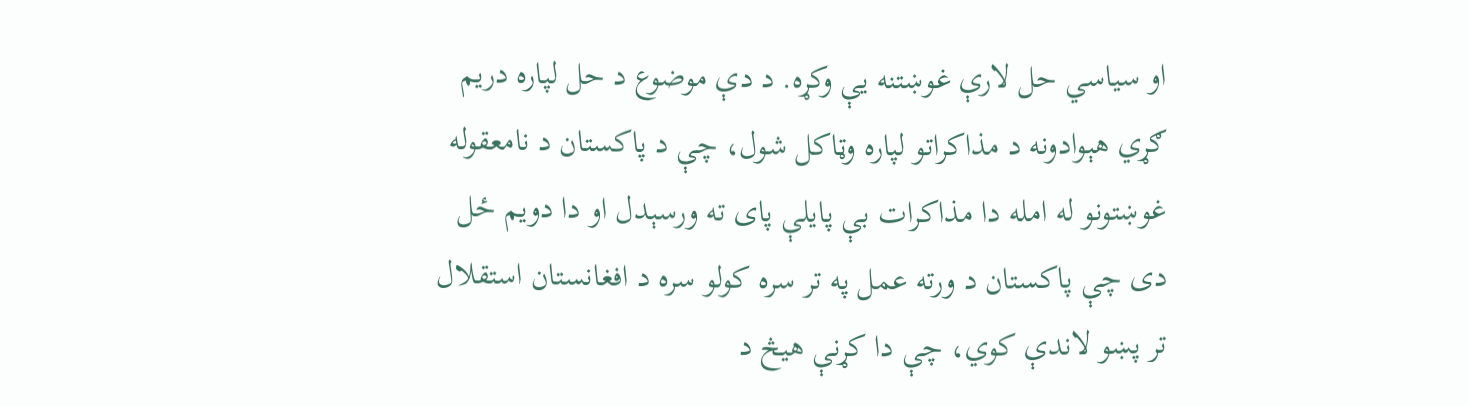او سیاسي حل لارې غوښتنه یې وکړه. د دې موضوع د حل لپاره دریم ګړي هېوادونه د مذاکراتو لپاره وټاکل شول، چې د پاکستان د نامعقوله غوښتونو له امله دا مذاکرات بې پایلې پای ته ورسېدل او دا دویم ځل دی چې پاکستان د ورته عمل په تر سره کولو سره د افغانستان استقلال تر پښو لاندې کوي، چې دا کړنې هیڅ د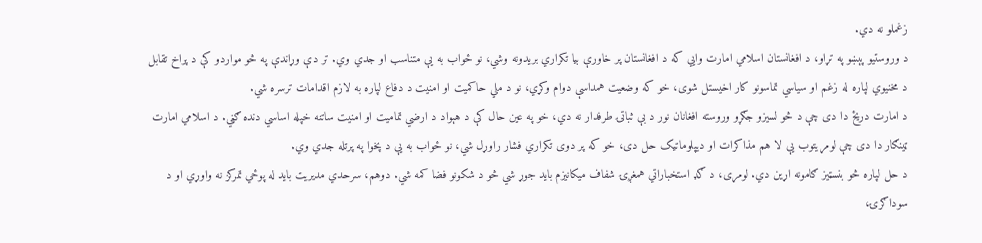زغملو نه دي.
د وروستیو پېښو په تړاو، د افغانستان اسلامي امارت وایي که د افغانستان پر خاورې بیا تکراري بریدونه وشي، نو ځواب به یې متناسب او جدي وي. تر دې وړاندې په څو مواردو کې د پراخ تقابل د مخنیوي لپاره له زغم او سیاسي تماسونو کار اخیستل شوی، خو که وضعیت همداسې دوام وکړي، نو د ملي حاکمیت او امنیت د دفاع لپاره به لازم اقدامات ترسره شي.
د امارت دریځ دا دی چې د څو لسیزو جګړو وروسته افغانان نور د بې ثباتۍ طرفدار نه دي، خو په عین حال کې د هېواد د ارضي تمامیت او امنیت ساتنه خپله اساسي دنده ګڼي. د اسلامي امارت ټینګار دا دی چې لومړیتوب یې لا هم مذاکرات او دیپلوماتیک حل دی، خو که پر دوی تکراري فشار راوړل شي، نو ځواب به یې د پخوا په پرتله جدي وي.
د حل لپاره څو بنسټیز ګامونه اړین دي. لومړی، د ګډ استخباراتي همغږۍ شفاف میکانیزم باید جوړ شي څو د شکونو فضا کمه شي. دوهم، سرحدي مدیریت باید له پوځي تمرکز نه واوړي او د سوداګرۍ،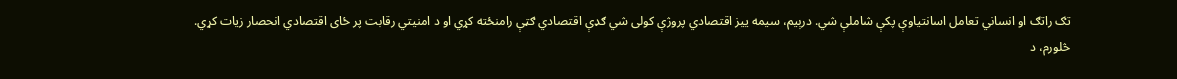تګ راتګ او انساني تعامل اسانتیاوې پکې شاملې شي. درېیم، سیمه ییز اقتصادي پروژې کولی شي ګډې اقتصادي ګټې رامنځته کړي او د امنیتي رقابت پر ځای اقتصادي انحصار زیات کړي. څلورم، د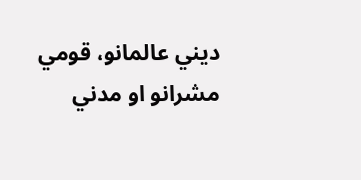دیني عالمانو، قومي مشرانو او مدني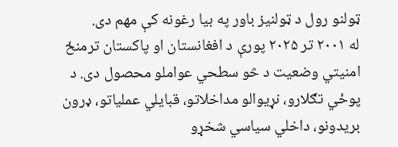ټولنو رول د ټولنیز باور په بیا رغونه کې مهم دی.
له ۲۰۰۱ تر ۲۰۲۵ پورې د افغانستان او پاکستان ترمنځ امنیتي وضعیت د څو سطحي عواملو محصول دی. د پوځي تګلارو، نړیوالو مداخلاتو، قبایلي عملیاتو، ډرون بریدونو، داخلي سیاسي شخړو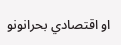او اقتصادي بحرانونو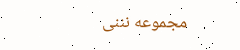مجموعه نننی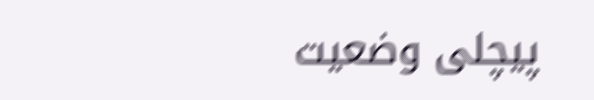پیچلی وضعیت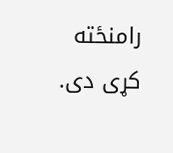رامنځته کړی دی.